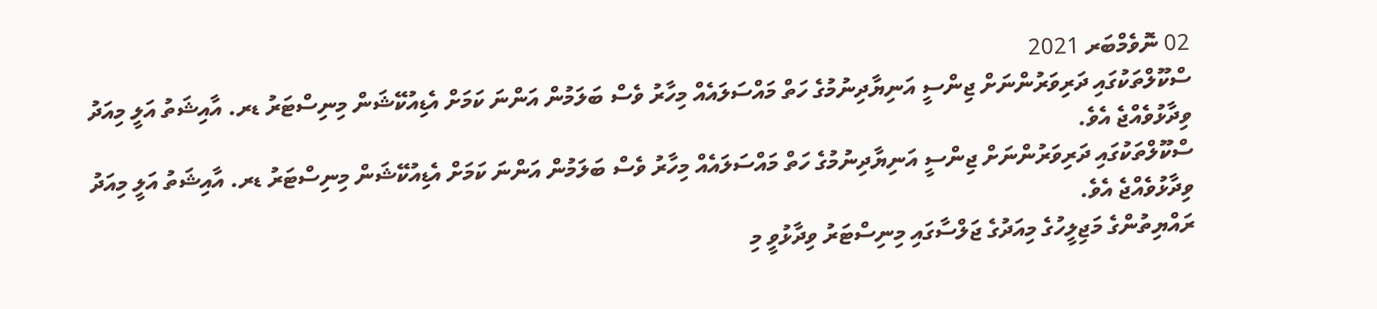02 ނޮވެމްބަރ 2021
ސްކޫލްތަކުގައި ދަރިވަރުންނަށް ޖިންސީ އަނިޔާދިނުމުގެ ހަތް މައްސަލައެއް މިހާރު ވެސް ބަލަމުން އަންނަ ކަމަށް އެޑިއުކޭޝަން މިނިސްޓަރު ޑރ. އާއިޝަތު އަލީ މިއަދު ވިދާޅުވެއްޖެ އެވެ.
ސްކޫލްތަކުގައި ދަރިވަރުންނަށް ޖިންސީ އަނިޔާދިނުމުގެ ހަތް މައްސަލައެއް މިހާރު ވެސް ބަލަމުން އަންނަ ކަމަށް އެޑިއުކޭޝަން މިނިސްޓަރު ޑރ. އާއިޝަތު އަލީ މިއަދު ވިދާޅުވެއްޖެ އެވެ.
ރައްޔިތުންގެ މަޖިލީހުގެ މިއަދުގެ ޖަލްސާގައި މިނިސްޓަރު ވިދާޅުވީ މި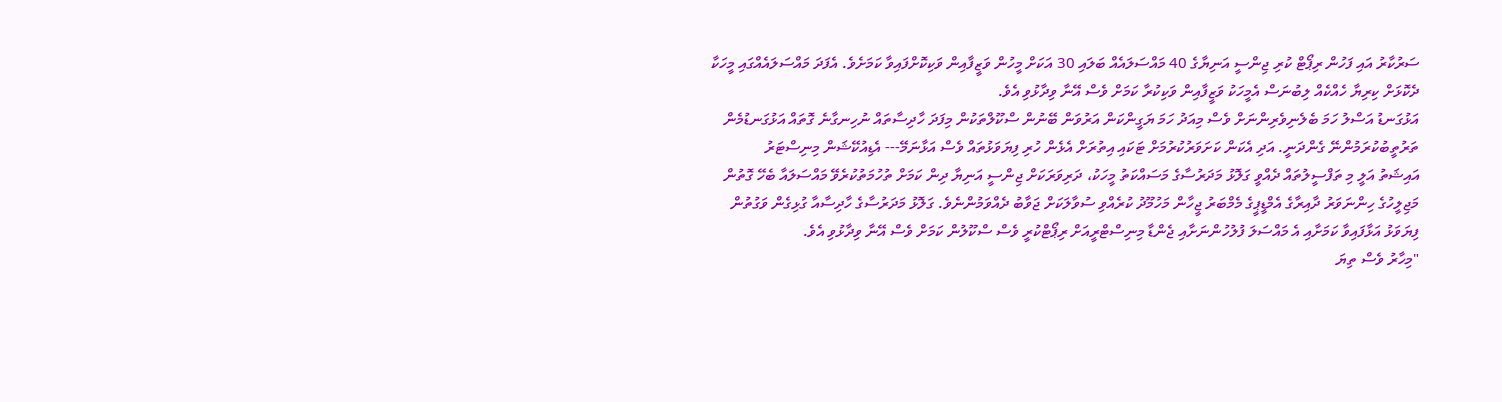ސަރުކާރު އައި ފަހުން ރިޕޯޓް ކުރި ޖިންސީ އަނިޔާގެ 40 މައްސަލައެއް ބަލައި 30 އަކަށް މީހުން ވަޒީފާއިން ވަކިކޮށްފައިވާ ކަމަށެވެ. އެފަދަ މައްސަލައެއްގައި މީހަކާ ދެކޮޅަށް ކިރިޔާ ހެއްކެއް ލިބުނަސް އެމީހަކު ވަޒީފާއިން ވަކިކުރާ ކަމަށް ވެސް އޭނާ ވިދާޅުވި އެވެ.
އަޅުގަނޑު އަސްލު ހަމަ ބެލެނިވެރިންނަށް ވެސް މިއަދު ހަމަ ޔަގީންކަން އަރުވަން ބޭނުން ސްކޫލްތަކުން މިފަދަ ހާދިސާތައް ނުހިނގާނެ ގޮތައް އަޅުގަނޑުމެން ތަރުތީބުކުރަމުންނޭ ގެންދަނީ. އަދި އެކަން ކަށަވަރުކުރުމަށް ޓަކައި އިތުރަށް އެޅެން ހުރި ފިޔަވަޅުތައް ވެސް އަޅާނަމޭ--- އެޑިއުކޭޝަން މިނިސްޓަރު
އައިޝަތު އަލީ މި ތަފްސީލުތައް ދެއްވީ ގަލޮޅު މަދަރުސާގެ މަސައްކަތު މީހަކު، ދަރިވަރަކަށް ޖިންސީ އަނިޔާ ދިން ކަމަށް ތުހުމަތުކުރެވޭ މައްސަލައާ ބެހޭ ގޮތުން މަޖިލީހުގެ ހިންނަވަރު ދާއިރާގެ އެމްޑީޕީގެ މެމްބަރު ޖީހާން މަހުމޫދު ކުރެއްވި ސުވާލަކަށް ޖަވާބު ދެއްވަމުންނެވެ. ގަލޮޅު މަދަރުސާގެ ހާދިސާއާ ގުޅިގެން ވަގުތުން ފިޔަވަޅު އަޅާފައިވާ ކަމަށާއި އެ މައްސަލަ ފުލުހުންނަށާއި ޖެންޑާ މިނިސްޓްރީއަށް ރިޕޯޓްކުރީ ވެސް ސްކޫލުން ކަމަށް ވެސް އޭނާ ވިދާޅުވި އެވެ.
"މިހާރު ވެސް ތިޔަ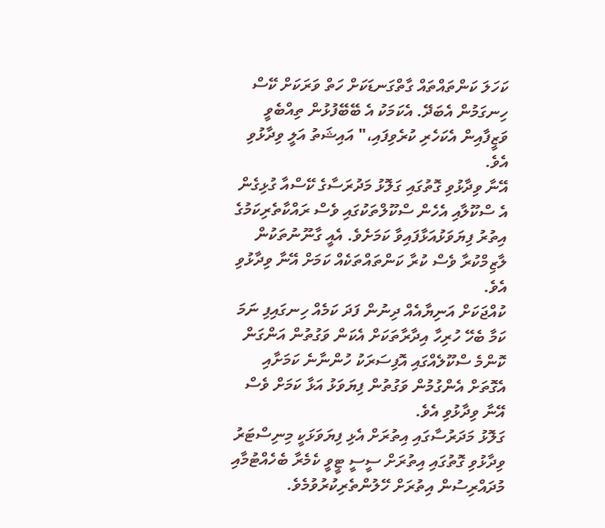ކަހަލަ ކަންތައްތައް ގާތްގަނޑަކަށް ހަތް ވަރަކަށް ކޭސް ހިނގަމުން އެބަދޭ. އެކަމަކު އެ ބޭބޭފުޅުން ތިއްބެވީ ވަޒީފާއިން އެކަހެރި ކުރެވިފައި،" އައިޝަތު އަލީ ވިދާޅުވި އެވެ.
އޭނާ ވިދާޅުވި ގޮތުގައި ގަލޮޅު މަދުރަސާގެ ކޭސްއާ ގުޅިގެން އެ ސްކޫލާއި އެހެން ސްކޫލްތަކުގައި ވެސް ރައްކާތެރިކަމުގެ އިތުރު ފިޔަވަޅުއަޅާފައިވާ ކަމަށެވެ. އެއީ ގާނޫނުތަކުން ލާޒިމްކުރާ ވެސް ކުރާ ކަންތައްތަކެއް ކަމަށް އޭނާ ވިދާޅުވި އެވެ.
ކުއްޖަކަށް އަނިޔާއެއް ދިނުން ފަދަ ކަމެއް ހިނގައިފި ނަމަ ކަމާ ބެހޭ ހުރިހާ އިދާރާތަކަށް އެކަން ވަގުތުން އަންގަން ކޮންމެ ސްކޫލެއްގައި އޮފިސަރަކު ހުންނާނެ ކަމަށާއި އެގޮތަށް އެންގުމުން ވަގުތުން ފިޔަވަޅު އަޅާ ކަމަށް ވެސް އޭނާ ވިދާޅުވި އެވެ.
ގަލޮޅު މަދަރުސާގައި އިތުރަށް އެޅި ފިޔަވަޅަކީ މިނިސްޓަރު ވިދާޅުވި ގޮތުގައި އިތުރަށް ސީސީ ޓީވީ ކެމެރާ ބެހެއްޓުމާއި މުދައްރިސުން އިތުރަށް ހޭލުންތެރިކުރުވުމެވެ.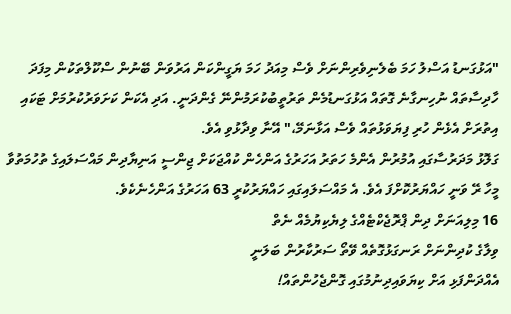"އަޅުގަނޑު އަސްލު ހަމަ ބެލެނިވެރިންނަށް ވެސް މިއަދު ހަމަ ޔަގީންކަން އަރުވަން ބޭނުން ސްކޫލްތަކުން މިފަދަ ހާދިސާތައް ނުހިނގާނެ ގޮތައް އަޅުގަނޑުމެން ތަރުތީބުކުރަމުންނޭ ގެންދަނީ. އަދި އެކަން ކަށަވަރުކުރުމަށް ޓަކައި އިތުރަށް އެޅެން ހުރި ފިޔަވަޅުތައް ވެސް އަޅާނަމޭ،" އޭނާ ވިދާޅުވި އެވެ.
ގަލޮޅު މަދަރުސާގައި އުމުރުން އެންމެ ހަތަރު އަހަރުގެ އަންހެން ކުއްޖަކަށް ޖިންސީ އަނިޔާދިން މައްސަލައިގެ ތުހުމަތުވާ މީހާ ރޭ ވަނީ ހައްޔަރުކޮށްފަ އެވެ. އެ މައްސަލައިގައި ހައްޔަރުކުރީ 63 އަހަރުގެ އަންހެނެކެވެ.
16 މިލިއަނަށް ދިން ޕްރޮޖެކްޓެއްގެ ލިޔެކިޔުމެއް ނެތް
ވިލާގެ ކުދިންނަށް ރަނގަޅުގޮތެއް ވޭތޯ ސަރުކާރުން ބަލަނީ
އެއްދަންފަޅި އަށް ކިޔަވައިދިނުމުގައި ގޮންޖެހުންތައް!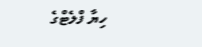ހިޔާ ފްލެޓްގެ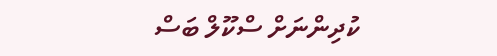ކުދިންނަށް ސްކޫލް ބަސް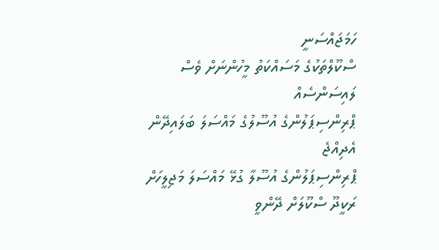ހަމަޖައްސަނީ
ސްކޫލްތަކުގެ މަސައްކަތު މީހުންނަށް ވެސް ލައިސަންސެއް
ޕްރިންސިޕަލުންގެ އުސޫލުގެ މައްސަލަ ބަލައިދޭން އެދިއްޖެ
ޕްރިންސިޕަލުންގެ އުސޫލާ ގުޅޭ މައްސަލަ މަޖިލީހަށް
ރަކީދޫ ސްކޫލަށް ދޭންވީ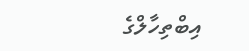އިބްތިހާލްގެ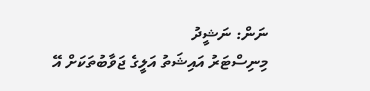ނަން: ނަޝީދު
މިނިސްޓަރު އައިޝަތު އަލީގެ ޖަވާބުތަކަށް އޭ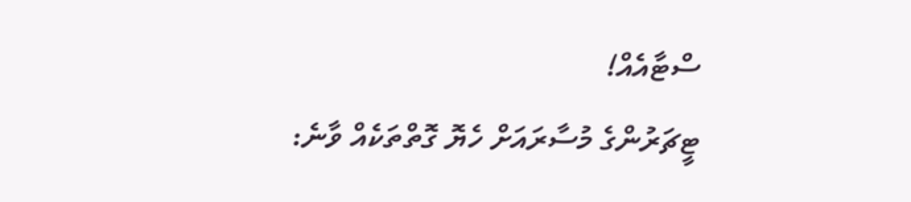ސްޓާއެއް!
ޓީޗަރުންގެ މުސާރައަށް ހެޔޮ ގޮތްތަކެއް ވާނެ: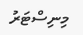މިނިސްޓަރު